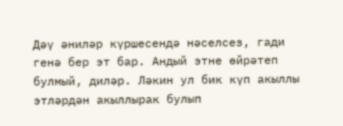Дәү әниләр күршесендә нәселсез, гади генә бер эт бар. Андый этне өйрәтеп булмый, диләр. Ләкин ул бик күп акыллы этләрдән акыллырак булып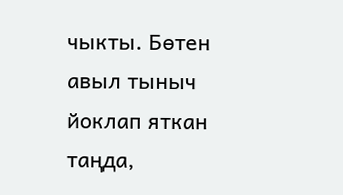чыкты. Бөтен авыл тыныч йоклап яткан таңда,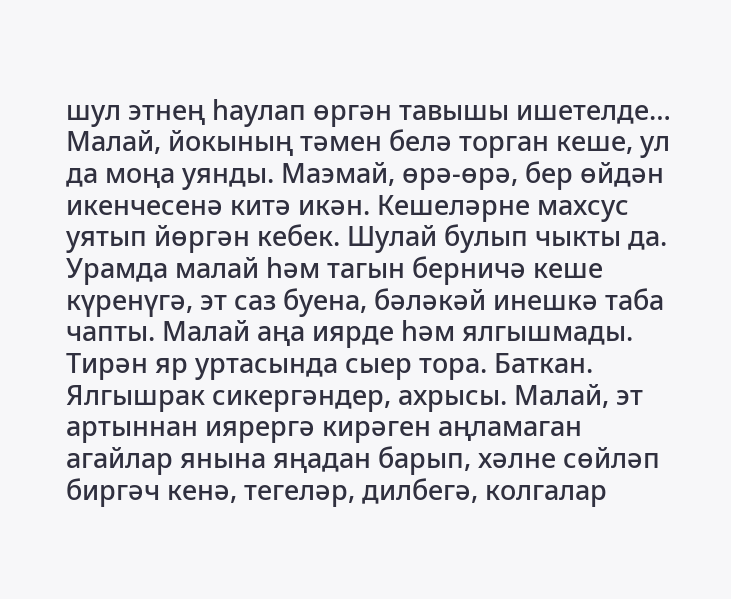шул этнең һаулап өргән тавышы ишетелде… Малай, йокының тәмен белә торган кеше, ул да моңа уянды. Маэмай, өрә-өрә, бер өйдән икенчесенә китә икән. Кешеләрне махсус уятып йөргән кебек. Шулай булып чыкты да. Урамда малай һәм тагын берничә кеше күренүгә, эт саз буена, бәләкәй инешкә таба чапты. Малай аңа иярде һәм ялгышмады. Тирән яр уртасында сыер тора. Баткан. Ялгышрак сикергәндер, ахрысы. Малай, эт артыннан иярергә кирәген аңламаган агайлар янына яңадан барып, хәлне сөйләп биргәч кенә, тегеләр, дилбегә, колгалар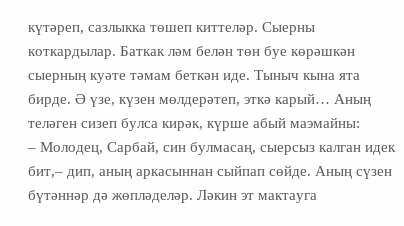күтәреп, сазлыкка төшеп киттеләр. Сыерны коткардылар. Баткак ләм белән төн буе көрәшкән сыерның куәте тәмам беткән иде. Тыныч кына ята бирде. Ә үзе, күзен мөлдерәтеп, эткә карый… Аның теләген сизеп булса кирәк, күрше абый маэмайны:
– Молодец, Сарбай, син булмасаң, сыерсыз калган идек бит,– дип, аның аркасыннан сыйпап сөйде. Аның сүзен бүтәннәр дә жөпләделәр. Ләкин эт мактауга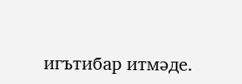игътибар итмәде.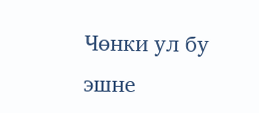Чөнки ул бу эшне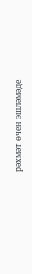рәхмәт өчен эшләмәде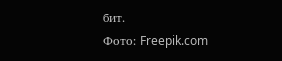бит.
Фото: Freepik.com